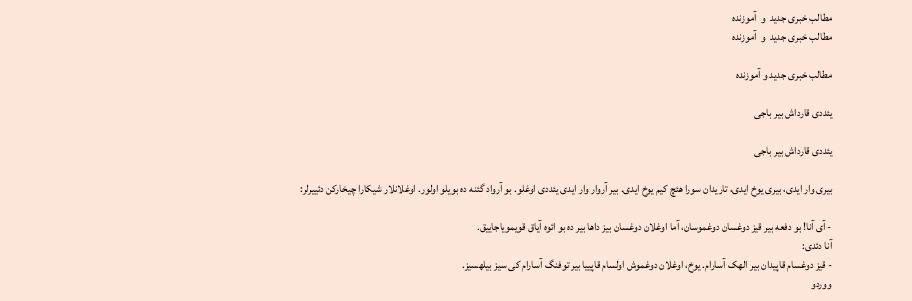مطالب خبری جدید  و  آموزنده
مطالب خبری جدید  و  آموزنده

مطالب خبری جدید و آموزنده

یئددی قارداش بیر باجی

یئددی قارداش بیر باجی

بیری وار ایدی، بیری یوخ ایدی، تاریدان سورا هئچ کیم یوخ ایدی. بیر آروار وار ایدی یئددی اوغلو. بو آرواد گئنه ده بویلو اولور. اوغلانلار شیکارا چیخارکن دئییرلر:

- آی آنا! بو دفعه بیر قیز دوغسان دوغموسان، آما اوغلان دوغسان بیز داها بیر ده بو ائوه آیاق قویمویاجاییق.
آنا دئدی:
- قیز دوغسام قاپیدان بیر الهک آسارام. یوخ، اوغلان دوغموش اولسام قاپییا بیر توفنگ آسارام کی سیز بیلهسیز.
ووردو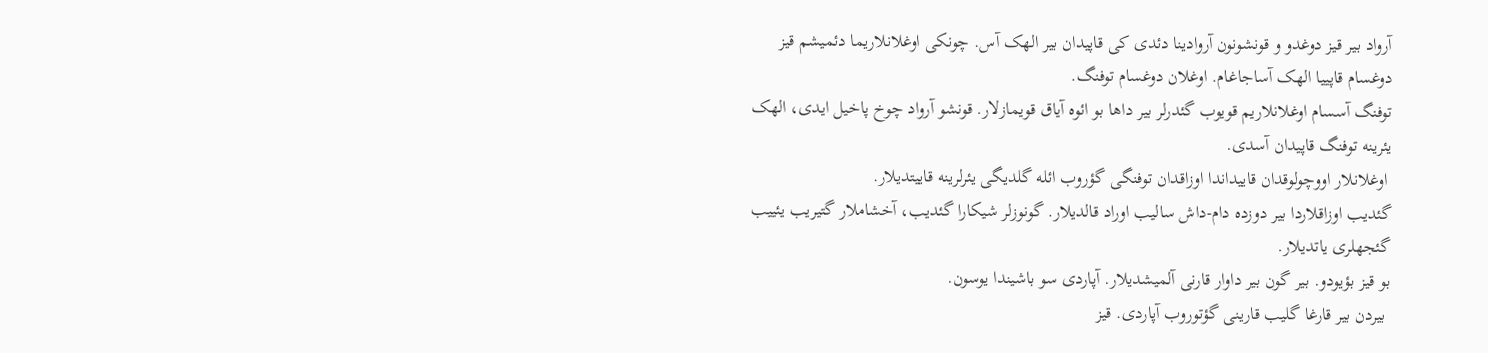آرواد بیر قیز دوغدو و قونشونون آروادینا دئدی کی قاپیدان بیر الهک آس. چونکی اوغلانلاریما دئمیشم قیز دوغسام قاپییا الهک آساجاغام. اوغلان دوغسام توفنگ.
توفنگ آسسام اوغلانلاریم قویوب گئدرلر بیر داها بو ائوه آیاق قویمازلار. قونشو آرواد چوخ پاخیل ایدی، الهک یئرینه توفنگ قاپیدان آسدی.
 اوغلانلار اووچولوقدان قاییداندا اوزاقدان توفنگی گؤروب ائله گلدیگی یئرلرینه قاییتدیلار.
گئدیب اوزاقلاردا بیر دوزده دام-داش سالیب اوراد قالدیلار. گونوزلر شیکارا گئدیب، آخشاملار گتیریب یئییب گئجهلری یاتدیلار.
بو قیز بؤیودو. بیر گون بیر داوار قارنی آلمیشدیلار. آپاردی سو باشیندا یوسون.
 بیردن بیر قارغا گلیب قارینی گؤتوروب آپاردی. قیز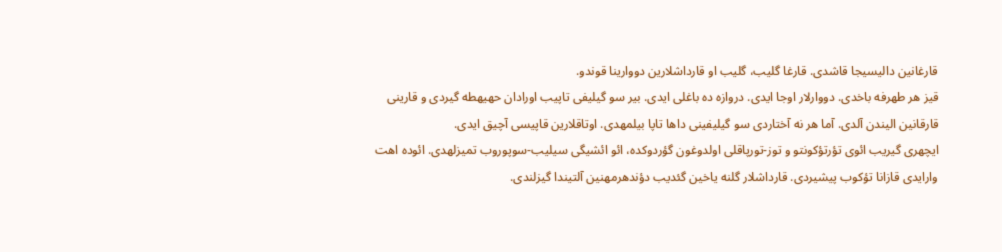قارغانین دالیسیجا قاشدی. قارغا گلیب، گلیب او قارداشلارین دووارینا قوندو.
قیز هر طهرفه باخدی. دووارلار اوجا ایدی. دروازه ده باغلی ایدی. بیر سو گیلیفی تاپیب اورادان حهیهطه گیردی و قارینی قارقانین الیندن آلدی. آما هر نه آختاردی سو گیلیفینی داها تاپا بیلمهدی. اوتاقلارین قاپیسی آچیق ایدی.
ایچهری گیریب ائوی تؤرتؤکونتو و توز-تورپاقلی اولدوغون گؤردوکده، ائو ائشیگی سیلیب-سوپوروب تمیزلهدی. ائوده اهت وارایدی قازانا تؤکوب پیشیردی. قارداشلار گلنه یاخین گئدیب دؤندهرمهنین آلتیندا گیزلندی.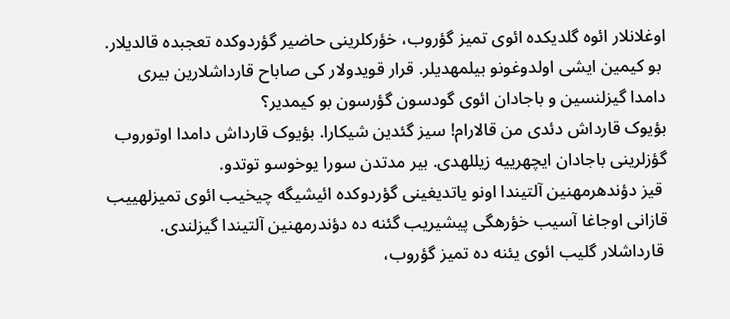اوغلانلار ائوه گلدیکده ائوی تمیز گؤروب، خؤرکلرینی حاضیر گؤردوکده تعجبده قالدیلار.
 بو کیمین ایشی اولدوغونو بیلمهدیلر. قرار قویدولار کی صاباح قارداشلارین بیری دامدا گیزلنسین و باجادان ائوی گودسون گؤرسون بو کیمدیر؟
بؤیوک قارداش دئدی من قالارام! سیز گئدین شیکارا. بؤیوک قارداش دامدا اوتوروب گؤزلرینی باجادان ایچهرییه زیللهدی. بیر مدتدن سورا یوخوسو توتدو.
 قیز دؤندهرمهنین آلتیندا اونو یاتدیغینی گؤردوکده ائیشیگه چیخیب ائوی تمیزلهییب قازانی اوجاغا آسیب خؤرهگی پیشیریب گئنه ده دؤندرمهنین آلتیندا گیزلندی.
 قارداشلار گلیب ائوی یئنه ده تمیز گؤروب،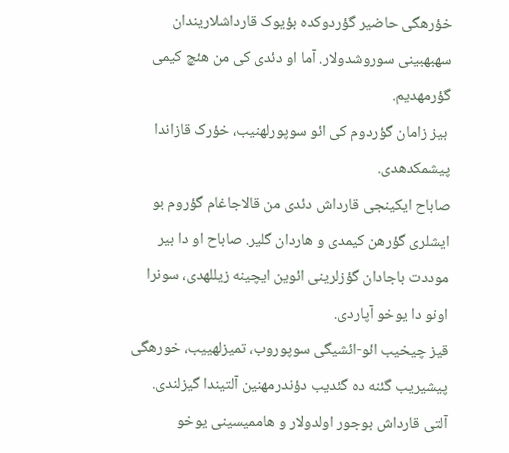خؤرهگی حاضیر گؤردوکده بؤیوک قارداشلاریندان سهبهبینی سوروشدولار. آما او دئدی کی من هئچ کیمی گؤرمهدیم.
 بیز زامان گؤردوم کی ائو سوپورلهنیب، خؤرک قازاندا پیشمکدهدی.
صاباح ایکینجی قارداش دئدی من قالاجاغام گؤروم بو ایشلری گؤرهن کیمدی و هاردان گلیر. صاباح او دا بیر موددت باجادان گؤزلرینی ائوین ایچینه زیللهدی، سونرا اونو دا یوخو آپاردی.
قیز چیخیب ائو-ائشیگی سوپوروب، تمیزلهییب، خورهگی پیشیریب گئنه ده گئدیب دؤندرمهنین آلتیندا گیزلندی.
آلتی قارداش بوجور اولدولار و هاممیسینی یوخو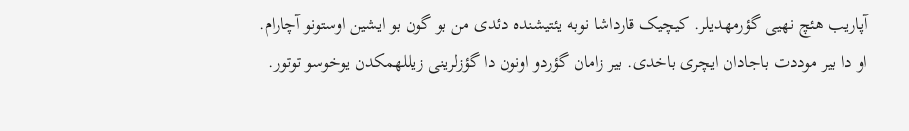آپاریب هئچ نهیی گؤرمهدیلر. کیچیک قارداشا نوبه یئتیشنده دئدی من بو گون بو ایشین اوستونو آچارام. او دا بیر موددت باجادان ایچری باخدی. بیر زامان گؤردو اونون دا گؤزلرینی زیللهمکدن یوخوسو توتور.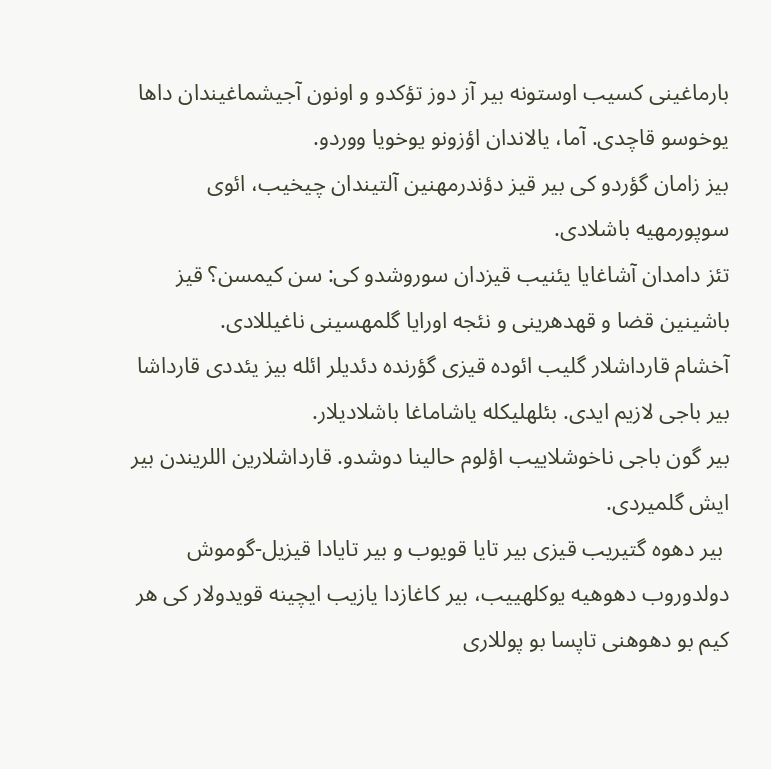بارماغینی کسیب اوستونه بیر آز دوز تؤکدو و اونون آجیشماغیندان داها یوخوسو قاچدی. آما، یالاندان اؤزونو یوخویا ووردو.
بیز زامان گؤردو کی بیر قیز دؤندرمهنین آلتیندان چیخیب، ائوی سوپورمهیه باشلادی.
تئز دامدان آشاغایا یئنیب قیزدان سوروشدو کی: سن کیمسن؟ قیز باشینین قضا و قهدهرینی و نئجه اورایا گلمهسینی ناغیللادی.
آخشام قارداشلار گلیب ائوده قیزی گؤرنده دئدیلر ائله بیز یئددی قارداشا بیر باجی لازیم ایدی. بئلهلیکله یاشاماغا باشلادیلار.
بیر گون باجی ناخوشلاییب اؤلوم حالینا دوشدو. قارداشلارین اللریندن بیر ایش گلمیردی.
 بیر دهوه گتیریب قیزی بیر تایا قویوب و بیر تایادا قیزیل-گوموش دولدوروب دهوهیه یوکلهییب، بیر کاغازدا یازیب ایچینه قویدولار کی هر کیم بو دهوهنی تاپسا بو پوللاری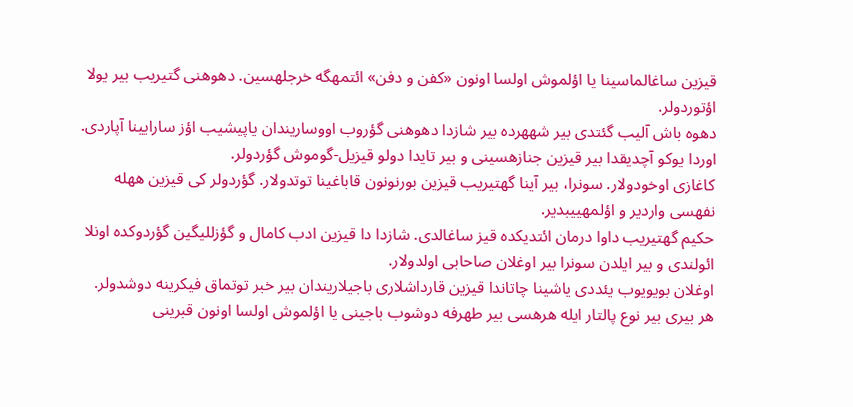قیزین ساغالماسینا یا اؤلموش اولسا اونون «کفن و دفن» ائتمهگه خرجلهسین. دهوهنی گتیریب بیر یولا اؤتوردولر.
دهوه باش آلیب گئتدی بیر شههرده بیر شازدا دهوهنی گؤروب اووساریندان یاپیشیب اؤز سارایینا آپاردی. اوردا یوکو آچدیقدا بیر قیزین جنازهسینی و بیر تایدا دولو قیزیل-گوموش گؤردولر.
کاغازی اوخودولار. سونرا، بیر آینا گهتیریب قیزین بورنونون قاباغینا توتدولار. گؤردولر کی قیزین ههله نفهسی واردیر و اؤلمهییبدیر.
حکیم گهتیریب داوا درمان ائتدیکده قیز ساغالدی. شازدا دا قیزین ادب کامال و گؤزللیگین گؤردوکده اونلا ائولندی و بیر ایلدن سونرا بیر اوغلان صاحابی اولدولار.
اوغلان بویویوب یئددی یاشینا چاتاندا قیزین قارداشلاری باجیلاریندان بیر خبر توتماق فیکرینه دوشدولر.
هر بیری بیر نوع پالتار ایله هرهسی بیر طهرفه دوشوب باجینی یا اؤلموش اولسا اونون قبرینی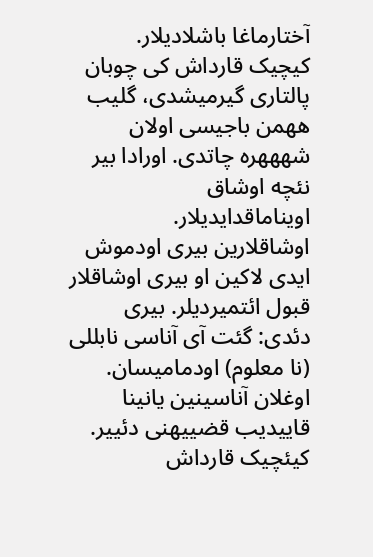آختارماغا باشلادیلار.
کیچیک قارداش کی چوبان پالتاری گیرمیشدی، گلیب ههمن باجیسی اولان شهههره چاتدی. اورادا بیر نئچه اوشاق اویناماقدایدیلار.
اوشاقلارین بیری اودموش ایدی لاکین او بیری اوشاقلار قبول ائتمیردیلر. بیری دئدی: گئت آی آناسی نابللی (نا معلوم) اودمامیسان. اوغلان آناسینین یانینا قاییدیب قضییهنی دئییر.
کیئچیک قارداش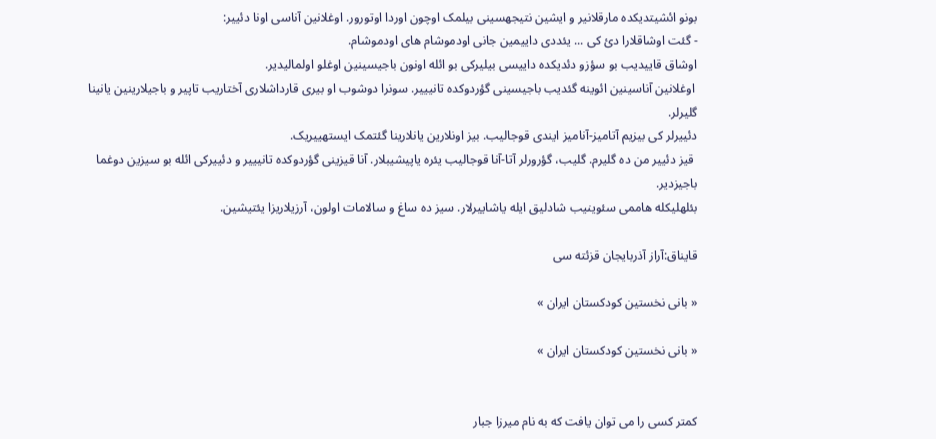بونو ائشیتدیکده مارقلانیر و ایشین نتیجهسینی بیلمک اوچون اوردا اوتورور. اوغلانین آناسی اونا دئییر:
- گئت اوشاقلارا دئ کی ... یئددی داییمین جانی اودموشام های اودموشام.
اوشاق قاییدیب بو سؤزو دئدیکده داییسی بیلیرکی بو ائله اونون باجیسینین اوغلو اولمالیدیر.
 اوغلانین آناسینین ائوینه گئدیب باجیسینی گؤردوکده تانیییر. سونرا دوشوب او بیری قارداشلاری آختاریب تاپیر و باجیلارینین یانینا گلیرلر.
دئییرلر کی بیزیم آتامیز-آنامیز ایندی قوجالیب. بیز اونلارین یانلارینا گئتمک ایستهییریک.
 قیز دئییر من ده گلیرم. گلیب، گؤرورلر آتا-آنا قوجالیب یئره یاپیشیبلار. آنا قیزینی گؤردوکده تانیییر و دئییرکی ائله بو سیزین دوغما باجیزدیر.
بئلهلیکله هاممی سئوینیب شادلیق ایله یاشاییرلار. سیز ده ساغ و سالامات اولون، آرزیلاریزا یئتیشین.

قایناق:آراز آذربایجان قزئته سی

« بانی نخستین کودکستان ایران »

« بانی نخستین کودکستان ایران »


کمتر کسی را می توان یافت که به نام میرزا جبار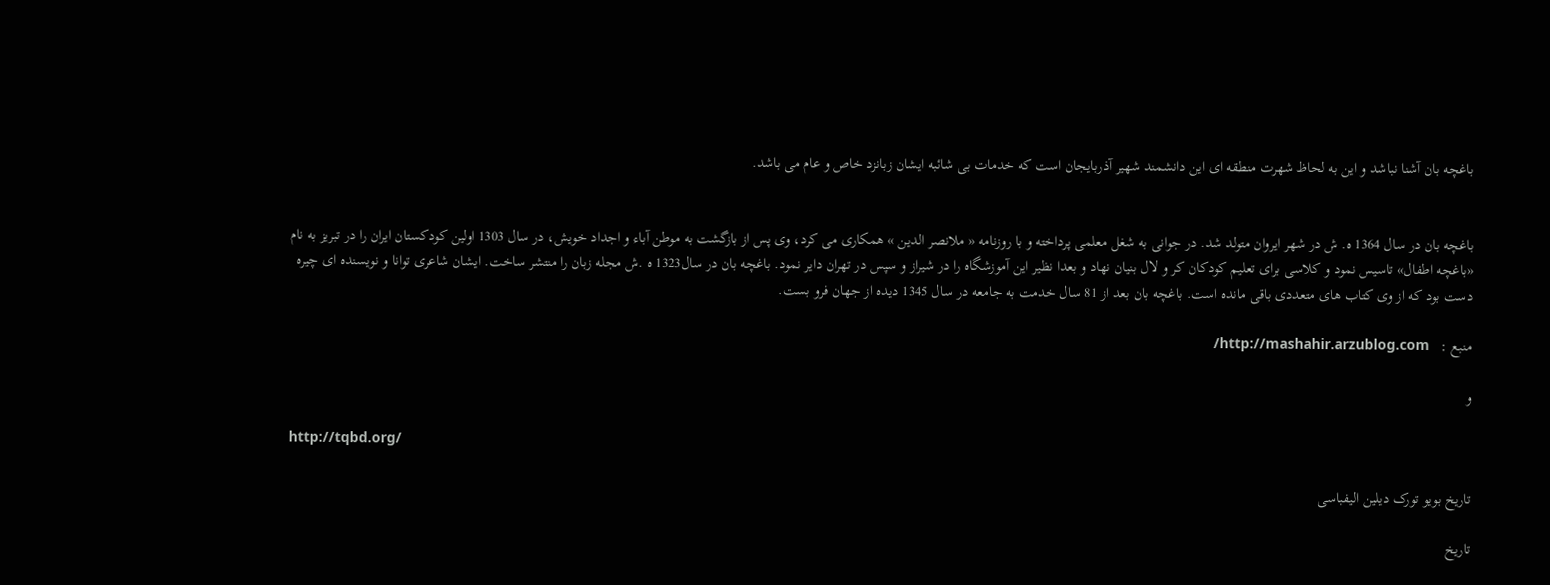باغچه بان آشنا نباشد و این به لحاظ شهرت منطقه ای این دانشمند شهیر آذربایجان است که خدمات بی شائبه ایشان زبانزد خاص و عام می باشد.


باغچه بان در سال 1364 ه. ش در شهر ایروان متولد شد. در جوانی به شغل معلمی پرداخته و با روزنامه « ملانصر الدین » همکاری می کرد، وی پس از بازگشت به موطن آباء و اجداد خویش، در سال 1303 اولین کودکستان ایران را در تبریز به نام «باغچه اطفال» تاسیس نمود و کلاسی برای تعلیم کودکان کر و لال بنیان نهاد و بعدا نظیر این آموزشگاه را در شیراز و سپس در تهران دایر نمود. باغچه بان در سال1323 ه .ش مجله زبان را منتشر ساخت. ایشان شاعری توانا و نویسنده ای چیره دست بود که از وی کتاب های متعددی باقی مانده است. باغچه بان بعد از 81 سال خدمت به جامعه در سال 1345 دیده از جهان فرو بست.

منبع :   http://mashahir.arzublog.com/

و

http://tqbd.org/

تاریخ بویو تورک دیلین الیفباسی

تاریخ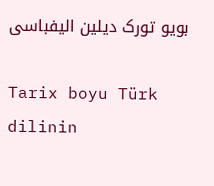بویو تورک دیلین الیفباسی

Tarix boyu Türk dilinin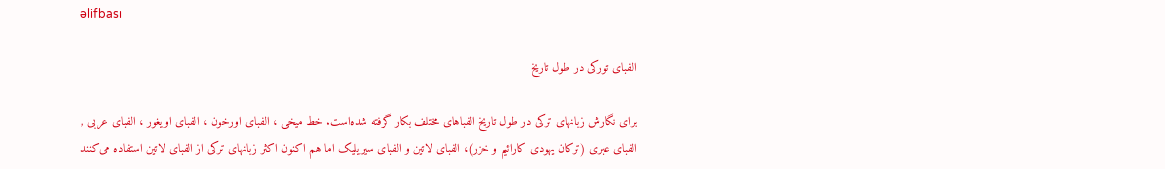əlifbası

الفبای تورکی در طول تاریخ

برای نگارش زبانهای ترکی در طول تاریخ الفبا‌های مختلف بکار گرفته شده‌است. خط میخی ، الفبای اورخون ، الفبای اویغور ، الفبای عربی , الفبای عبری (ترکان یهودی کارائیم و خزر)، الفبای لاتین و الفبای سیریلیک اما هم اکنون اکثر زبانهای ترکی از الفبای لاتین استفاده می‌کنند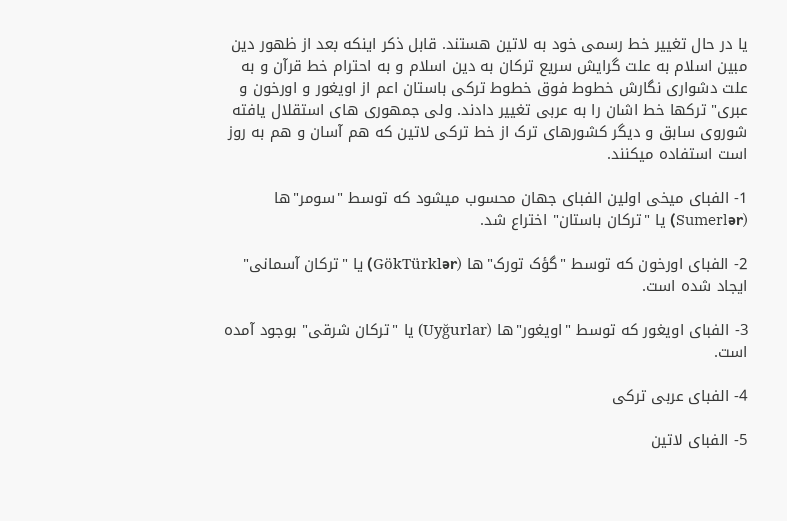یا در حال تغییر خط رسمی خود به لاتین هستند. قابل ذکر اینکه بعد از ظهور دین مبین اسلام به علت گرایش سریع ترکان به دین اسلام و به احترام خط قرآن و به علت دشواری نگارش خطوط فوق خطوط ترکی باستان اعم از اویغور و اورخون و عبری" ترکها خط اشان را به عربی تغییر دادند. ولی جمهوری های استقلال یافته شوروی سابق و دیگر کشورهای ترک از خط ترکی لاتین که هم آسان و هم به روز است استفاده میکنند.

1- الفبای میخی اولین الفبای جهان محسوب میشود که توسط "سومر"ها (Sumerlәr) یا "ترکان باستان" اختراع شد.

2- الفبای اورخون که توسط "گؤک تورک"ها (GökTürklәr) یا "ترکان آسمانی" ایجاد شده است.

3- الفبای اویغور که توسط "اویغور"ها (Uyğurlar) یا "ترکان شرقی" بوجود آمده است.

4- الفبای عربی ترکی

5- الفبای لاتین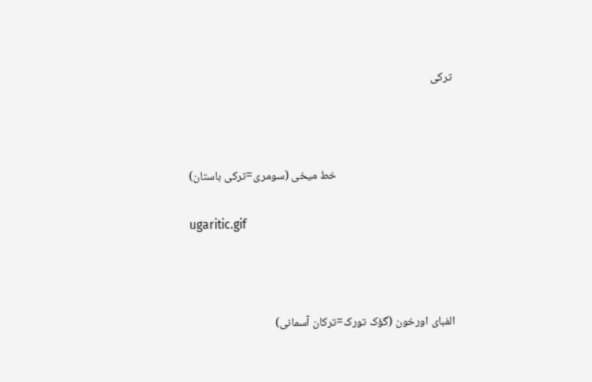ترکی



                                            خط میخی (سومری=ترکی باستان)

ugaritic.gif



الفبای اورخون (گؤک تورک=ترکان آسمانی)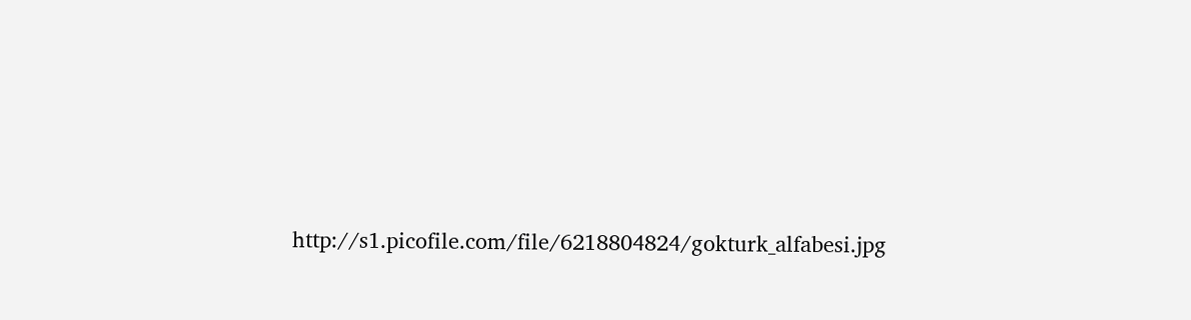http://s1.picofile.com/file/6218804824/gokturk_alfabesi.jpg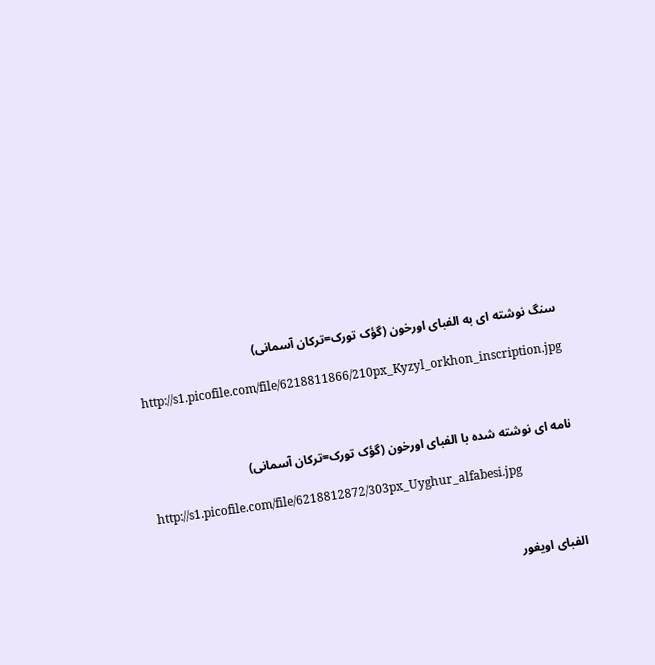سنگ نوشته ای به الفبای اورخون (گؤک تورک=ترکان آسمانی)

http://s1.picofile.com/file/6218811866/210px_Kyzyl_orkhon_inscription.jpg



نامه ای نوشته شده با الفبای اورخون (گؤک تورک=ترکان آسمانی)

http://s1.picofile.com/file/6218812872/303px_Uyghur_alfabesi.jpg



الفبای اویغور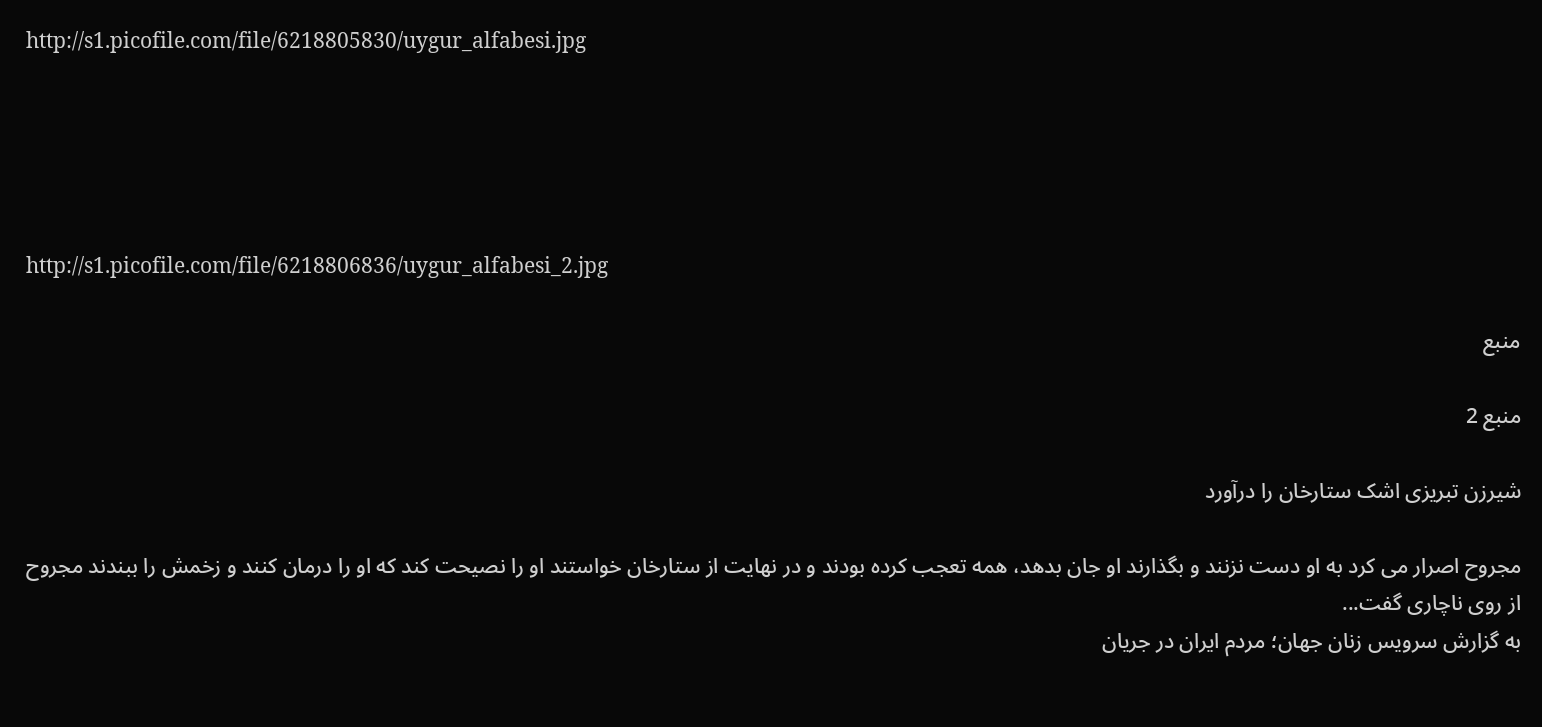http://s1.picofile.com/file/6218805830/uygur_alfabesi.jpg





http://s1.picofile.com/file/6218806836/uygur_alfabesi_2.jpg

منبع

منبع 2

شیرزن تبریزی اشک ستارخان را درآورد

مجروح اصرار می کرد به او دست نزنند و بگذارند او جان بدهد، همه تعجب کرده بودند و در نهایت از ستارخان خواستند او را نصیحت کند که او را درمان کنند و زخمش را ببندند مجروح از روی ناچاری گفت...
به گزارش سرویس زنان جهان؛ مردم ایران در جریان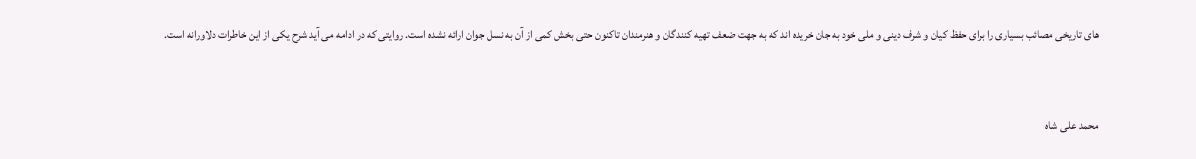های تاریخی مصائب بسیاری را برای حفظ کیان و شرف دینی و ملی خود به جان خریده اند که به جهت ضعف تهیه کنندگان و هنرمندان تاکنون حتی بخش کمی از آن به نسل جوان ارائه نشده است. روایتی که در ادامه می آید شرح یکی از این خاطرات دلاورانه است.


محمد علی شاه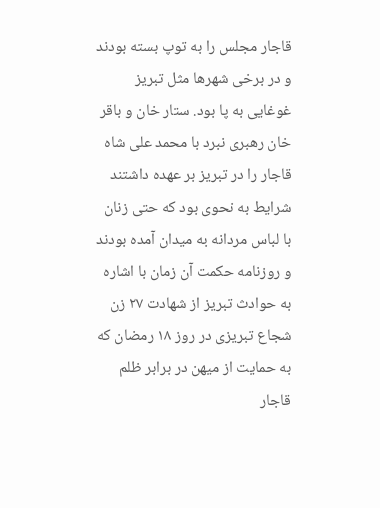قاجار مجلس را به توپ بسته بودند و در برخی شهرها مثل تبریز غوغایی به پا بود. ستار خان و باقر خان رهبری نبرد با محمد علی شاه قاجار را در تبریز بر عهده داشتند شرایط به نحوی بود که حتی زنان با لباس مردانه به میدان آمده بودند و روزنامه حکمت آن زمان با اشاره به حوادث تبریز از شهادت ۲۷ زن شجاع تبریزی در روز ۱۸ رمضان که به حمایت از میهن در برابر ظلم قاجار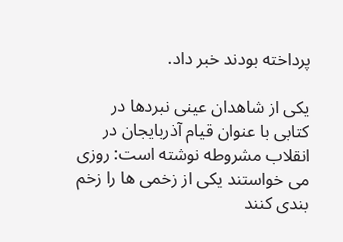پرداخته بودند خبر داد.

یکی از شاهدان عینی نبردها در کتابی با عنوان قیام آذربایجان در انقلاب مشروطه نوشته است: روزی می خواستند یکی از زخمی ها را زخم بندی کنند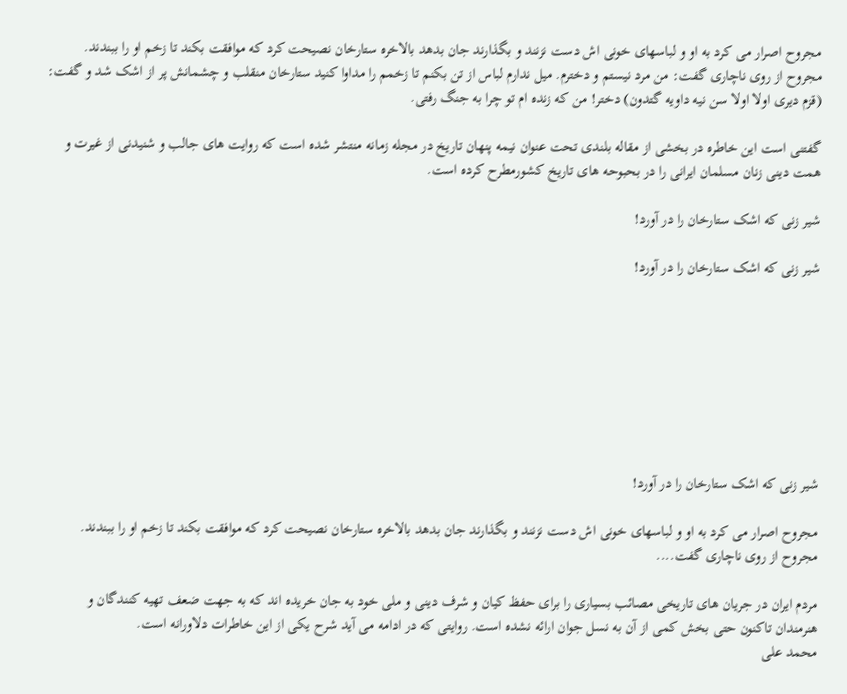مجروح اصرار می کرد به او و لباسهای خونی اش دست نزنند و بگذارند جان بدهد بالاخره ستارخان نصیحت کرد که موافقت بکند تا زخم او را ببندند. مجروح از روی ناچاری گفت: من مرد نیستم و دخترم. میل ندارم لباس از تن بکنم تا زخمم را مداوا کنید ستارخان منقلب و چشمانش پر از اشک شد و گفت: (قزم دیری اولا اولا سن نیه داویه گتدون) دختر! من که زنده ام تو چرا به جنگ رفتی.

گفتنی است این خاطره در بخشی از مقاله بلندی تحت عنوان نیمه پنهان تاریخ در مجله زمانه منتشر شده است که روایت های جالب و شنیدنی از غیرت و همت دینی زنان مسلمان ایرانی را در بحبوحه های تاریخ کشورمطرح کرده است.

شیر زنی که اشک ستارخان را در آورد!

شیر زنی که اشک ستارخان را در آورد!








شیر زنی که اشک ستارخان را در آورد!

مجروح اصرار می کرد به او و لباسهای خونی اش دست نزنند و بگذارند جان بدهد بالاخره ستارخان نصیحت کرد که موافقت بکند تا زخم او را ببندند. مجروح از روی ناچاری گفت....

مردم ایران در جریان های تاریخی مصائب بسیاری را برای حفظ کیان و شرف دینی و ملی خود به جان خریده اند که به جهت ضعف تهیه کنندگان و هنرمندان تاکنون حتی بخش کمی از آن به نسل جوان ارائه نشده است. روایتی که در ادامه می آید شرح یکی از این خاطرات دلاورانه است.
محمد علی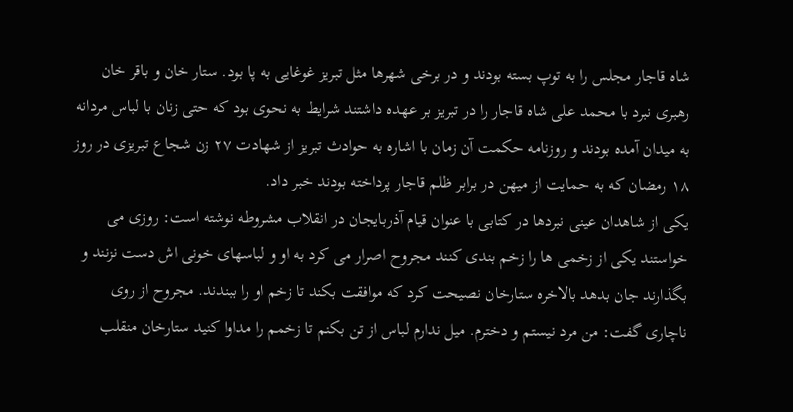شاه قاجار مجلس را به توپ بسته بودند و در برخی شهرها مثل تبریز غوغایی به پا بود. ستار خان و باقر خان رهبری نبرد با محمد علی شاه قاجار را در تبریز بر عهده داشتند شرایط به نحوی بود که حتی زنان با لباس مردانه به میدان آمده بودند و روزنامه حکمت آن زمان با اشاره به حوادث تبریز از شهادت ۲۷ زن شجاع تبریزی در روز ۱۸ رمضان که به حمایت از میهن در برابر ظلم قاجار پرداخته بودند خبر داد.
یکی از شاهدان عینی نبردها در کتابی با عنوان قیام آذربایجان در انقلاب مشروطه نوشته است: روزی می خواستند یکی از زخمی ها را زخم بندی کنند مجروح اصرار می کرد به او و لباسهای خونی اش دست نزنند و بگذارند جان بدهد بالاخره ستارخان نصیحت کرد که موافقت بکند تا زخم او را ببندند. مجروح از روی ناچاری گفت: من مرد نیستم و دخترم. میل ندارم لباس از تن بکنم تا زخمم را مداوا کنید ستارخان منقلب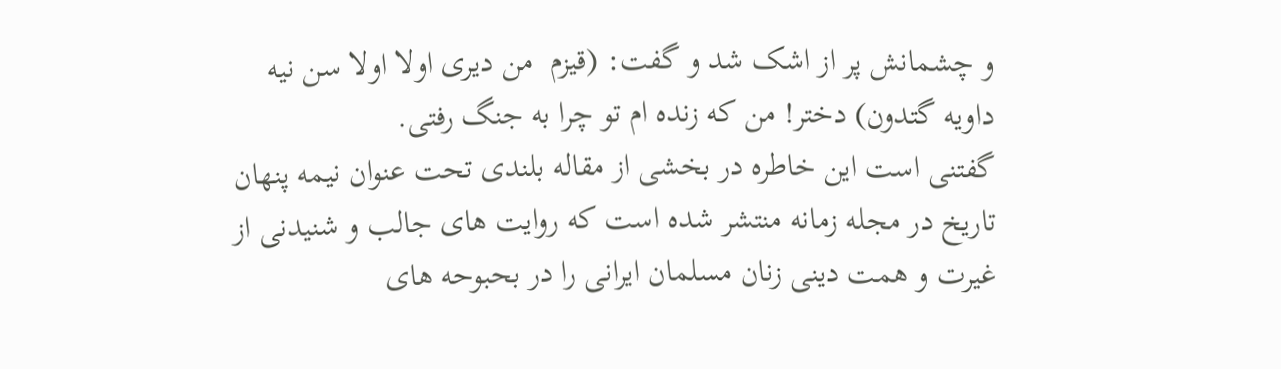و چشمانش پر از اشک شد و گفت: (قیزم  من دیری اولا اولا سن نیه داویه گتدون) دختر! من که زنده ام تو چرا به جنگ رفتی.
گفتنی است این خاطره در بخشی از مقاله بلندی تحت عنوان نیمه پنهان تاریخ در مجله زمانه منتشر شده است که روایت های جالب و شنیدنی از غیرت و همت دینی زنان مسلمان ایرانی را در بحبوحه های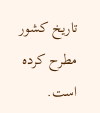تاریخ کشور مطرح کرده است.